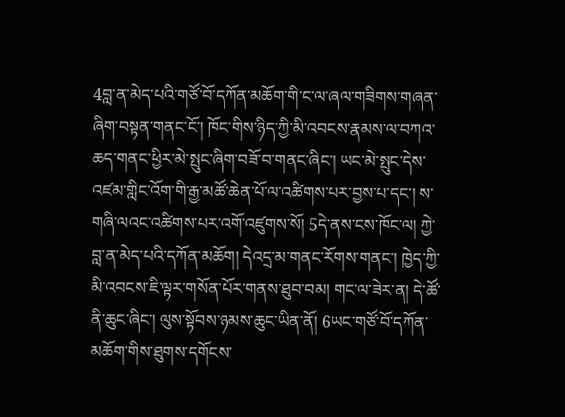4བླ་ན་མེད་པའི་གཙོ་བོ་དཀོན་མཆོག་གི་ང་ལ་ཞལ་གཟིགས་གཞན་ཞིག་བསྟན་གནང་ངོ་། ཁོང་གིས་ཉིད་ཀྱི་མི་འབངས་རྣམས་ལ་བཀའ་ཆད་གནང་ཕྱིར་མེ་སྤུང་ཞིག་བཟོ་བ་གནང་ཞིང་། ཡང་མེ་སྤུང་དེས་འཛམ་གླིང་འོག་གི་རྒྱ་མཚོ་ཆེན་པོ་ལ་འཚིགས་པར་བྱས་པ་དང་། ས་གཞི་ལའང་འཚིགས་པར་འགོ་འཛུགས་སོ། 5དེ་ནས་ངས་ཁོང་ལ། ཀྱེ་བླ་ན་མེད་པའི་དཀོན་མཆོག། དེའདྲ་མ་གནང་རོགས་གནང་། ཁྱེད་ཀྱི་མི་འབངས་ཇི་ལྟར་གསོན་པོར་གནས་ཐུབ་བམ། གང་ལ་ཟེར་ན། དེ་ཚོ་ནི་ཆུང་ཞིང་། ལུས་སྟོབས་ཉམས་ཆུང་ཡིན་ནོ། 6ཡང་གཙོ་བོ་དཀོན་མཆོག་གིས་ཐུགས་དགོངས་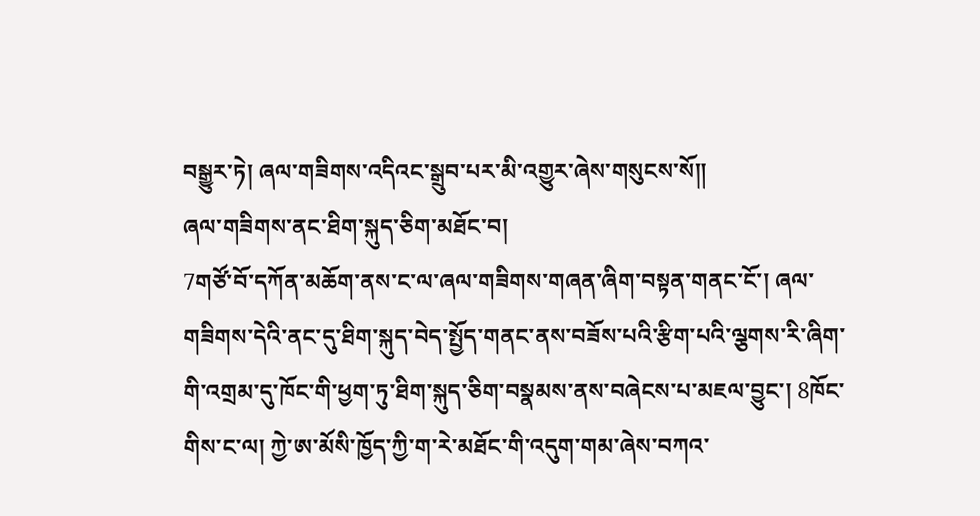བསྒྱུར་ཏེ། ཞལ་གཟིགས་འདིའང་སྒྲུབ་པར་མི་འགྱུར་ཞེས་གསུངས་སོ༎
ཞལ་གཟིགས་ནང་ཐིག་སྐུད་ཅིག་མཐོང་བ།
7གཙོ་བོ་དཀོན་མཆོག་ནས་ང་ལ་ཞལ་གཟིགས་གཞན་ཞིག་བསྟན་གནང་ངོ་། ཞལ་གཟིགས་དེའི་ནང་དུ་ཐིག་སྐུད་བེད་སྤྱོད་གནང་ནས་བཟོས་པའི་རྩིག་པའི་ལྕགས་རི་ཞིག་གི་འགྲམ་དུ་ཁོང་གི་ཕྱག་ཏུ་ཐིག་སྐུད་ཅིག་བསྣམས་ནས་བཞེངས་པ་མཇལ་བྱུང་། 8ཁོང་གིས་ང་ལ། ཀྱེ་ཨ་མོསི་ཁྱོད་ཀྱི་ག་རེ་མཐོང་གི་འདུག་གམ་ཞེས་བཀའ་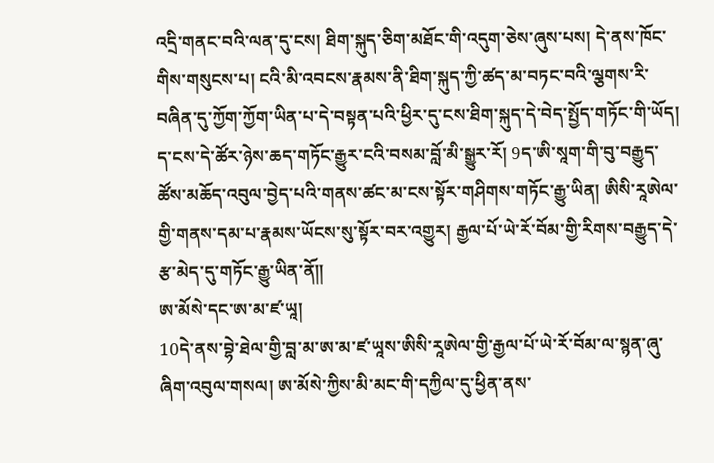འདྲི་གནང་བའི་ལན་དུ་ངས། ཐིག་སྐུད་ཅིག་མཐོང་གི་འདུག་ཅེས་ཞུས་པས། དེ་ནས་ཁོང་གིས་གསུངས་པ། ངའི་མི་འབངས་རྣམས་ནི་ཐིག་སྐུད་ཀྱི་ཚད་མ་བཏང་བའི་ལྕགས་རི་བཞིན་དུ་ཀྱོག་ཀྱོག་ཡིན་པ་དེ་བསྟན་པའི་ཕྱིར་དུ་ངས་ཐིག་སྐུད་དེ་བེད་སྤྱོད་གཏོང་གི་ཡོད། ད་ངས་དེ་ཚོར་ཉེས་ཆད་གཏོང་རྒྱུར་ངའི་བསམ་བློ་མི་སྒྱུར་རོ། 9ད་ཨི་སཱག་གི་བུ་བརྒྱུད་ཚོས་མཆོད་འབུལ་བྱེད་པའི་གནས་ཚང་མ་ངས་སྟོར་གཤིགས་གཏོང་རྒྱུ་ཡིན། ཨིསི་རཱཨེལ་གྱི་གནས་དམ་པ་རྣམས་ཡོངས་སུ་སྟོར་བར་འགྱུར། རྒྱལ་པོ་ཡེ་རོ་བོམ་གྱི་རིགས་བརྒྱུད་དེ་རྩ་མེད་དུ་གཏོང་རྒྱུ་ཡིན་ནོ༎
ཨ་མོསེ་དང་ཨ་མ་ཛ་ཡཱ།
10དེ་ནས་བྷེ་ཐེལ་གྱི་བླ་མ་ཨ་མ་ཛ་ཡཱས་ཨིསི་རཱཨེལ་གྱི་རྒྱལ་པོ་ཡེ་རོ་བོམ་ལ་སྙན་ཞུ་ཞིག་འབུལ་གསལ། ཨ་མོསེ་ཀྱིས་མི་མང་གི་དཀྱིལ་དུ་ཕྱིན་ནས་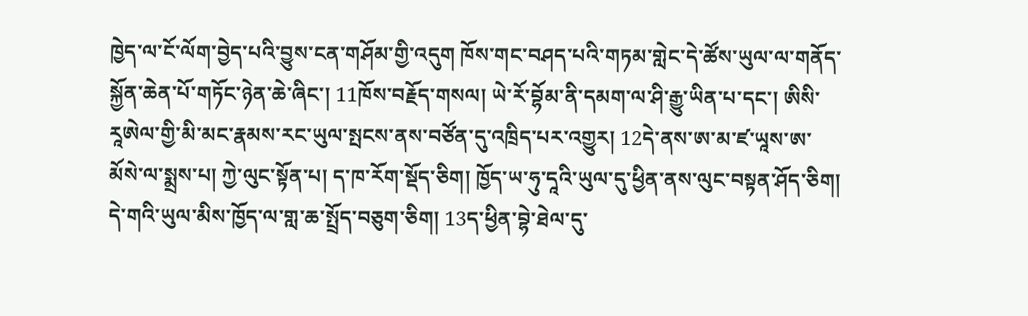ཁྱེད་ལ་ངོ་ལོག་བྱེད་པའི་བྱུས་ངན་གཤོམ་གྱི་འདུག ཁོས་གང་བཤད་པའི་གཏམ་གླེང་དེ་ཚོས་ཡུལ་ལ་གནོད་སྐྱོན་ཆེན་པོ་གཏོང་ཉེན་ཆེ་ཞིང་། 11ཁོས་བརྗོད་གསལ། ཡེ་རོ་བྷོམ་ནི་དམག་ལ་ཤི་རྒྱུ་ཡིན་པ་དང་། ཨིསི་རཱཨེལ་གྱི་མི་མང་རྣམས་རང་ཡུལ་སྤངས་ནས་བཙོན་དུ་འཁྲིད་པར་འགྱུར། 12དེ་ནས་ཨ་མ་ཛ་ཡཱས་ཨ་མོསེ་ལ་སྨྲས་པ། ཀྱེ་ལུང་སྟོན་པ། ད་ཁ་རོག་སྡོད་ཅིག། ཁྱོད་ཡ་ཧུ་དཱའི་ཡུལ་དུ་ཕྱིན་ནས་ལུང་བསྟན་ཤོད་ཅིག། དེ་གའི་ཡུལ་མིས་ཁྱོད་ལ་གླ་ཆ་སྤྲོད་བཅུག་ཅིག། 13ད་ཕྱིན་བྷེ་ཐེལ་དུ་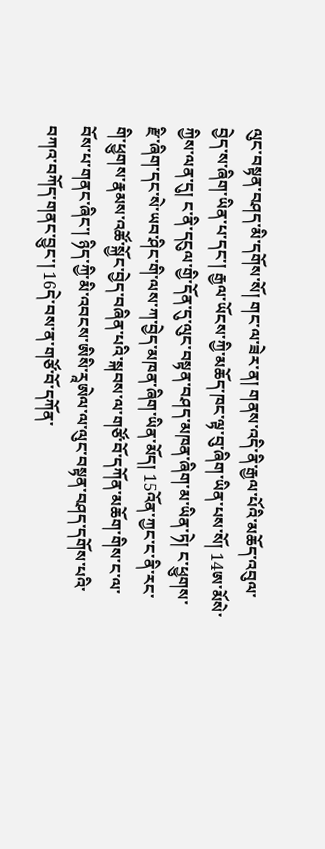ལུང་བསྟན་བཤད་མི་དགོས་སོ། གང་ལ་ཟེར་ན། གནས་འདི་ནི་རྒྱལ་པོའི་མཆོད་འབུལ་བྱེད་ས་ཞིག་ཡིན་པ་དང་། རྒྱལ་ཡོངས་ཀྱི་མཆོད་ཁང་ལྟ་བུ་ཞིག་ཡིན་པས་སོ། 14ཨ་མོསེ་ཀྱིས་ལན་དུ། ང་ནི་དངུལ་གྱི་དོན་དུ་ལུང་བསྟན་བཤད་མཁན་ཞིག་མ་ཡིན་ཏེ། ང་ཕྱུགས་རྫི་ཞིག་དང་སེ་ཡབ་ཤིང་གི་ལས་ཀ་བྱེད་མཁན་ཞིག་ཡིན་མོད། 15འོན་ཀྱང་ང་ནི་རང་གི་ཕྱུགས་རྣམས་འཚོ་སྐྱོང་བྱེད་བཞིན་པའི་སྐབས་ལ་གཙོ་བོ་དཀོན་མཆོག་གིས་ང་ལ་བོས་པ་གནང་ཞིང་། ཉིད་ཀྱི་མི་འབངས་ཨིསི་རཱཨེལ་ལ་ལུང་བསྟན་བཤད་དགོས་པའི་བཀའ་བཀོད་གནང་བྱུང་། 16དེ་བས་ན་གཙོ་བོ་དཀོན་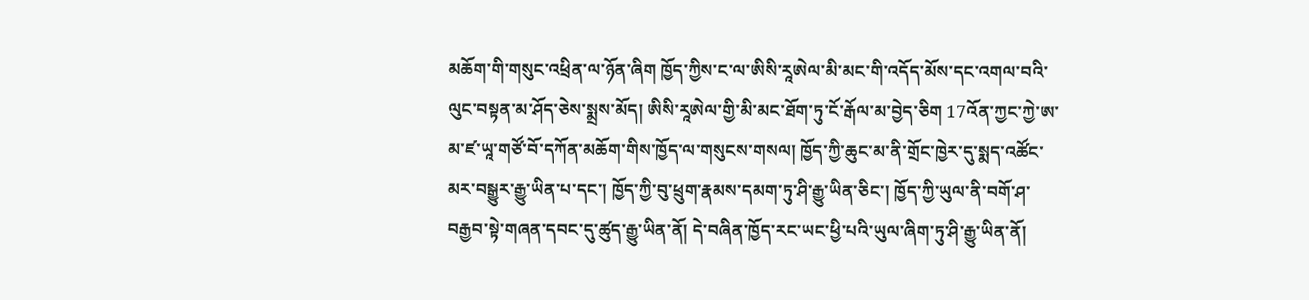མཆོག་གི་གསུང་འཕྲིན་ལ་ཉོན་ཞིག ཁྱོད་ཀྱིས་ང་ལ་ཨིསི་རཱཨེལ་མི་མང་གི་འདོད་མོས་དང་འགལ་བའི་ལུང་བསྟན་མ་ཤོད་ཅེས་སྨྲས་མོད། ཨིསི་རཱཨེལ་གྱི་མི་མང་ཐོག་ཏུ་ངོ་རྒོལ་མ་བྱེད་ཅིག 17འོན་ཀྱང་ཀྱེ་ཨ་མ་ཛ་ཡཱ་གཙོ་བོ་དཀོན་མཆོག་གིས་ཁྱོད་ལ་གསུངས་གསལ། ཁྱོད་ཀྱི་ཆུང་མ་ནི་གྲོང་ཁྱེར་དུ་སྨད་འཚོང་མར་བསྒྱུར་རྒྱུ་ཡིན་པ་དང་། ཁྱོད་ཀྱི་བུ་ཕྲུག་རྣམས་དམག་ཏུ་ཤི་རྒྱུ་ཡིན་ཅིང་། ཁྱོད་ཀྱི་ཡུལ་ནི་བགོ་ཤ་བརྒྱབ་སྟེ་གཞན་དབང་དུ་ཚུད་རྒྱུ་ཡིན་ནོ། དེ་བཞིན་ཁྱོད་རང་ཡང་ཕྱི་པའི་ཡུལ་ཞིག་ཏུ་ཤི་རྒྱུ་ཡིན་ནོ།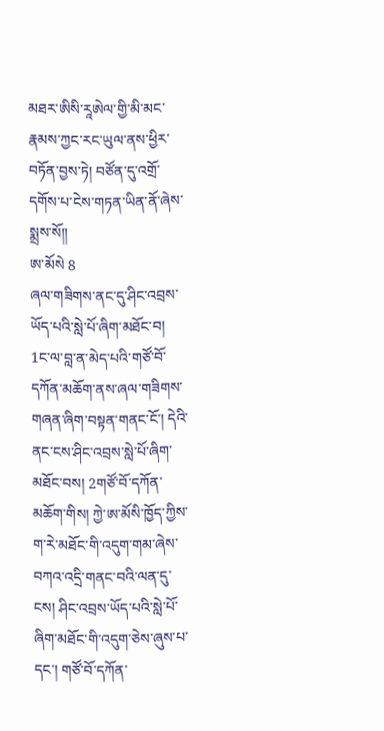མཐར་ཨིསི་རཱཨེལ་གྱི་མི་མང་རྣམས་ཀྱང་རང་ཡུལ་ནས་ཕྱིར་བཏོན་བྱས་ཏེ། བཙོན་དུ་འགྲོ་དགོས་པ་ངེས་གཏན་ཡིན་ནོ་ཞེས་སྨྲས་སོ༎
ཨ་མོསེ 8
ཞལ་གཟིགས་ནང་དུ་ཤིང་འབྲས་ཡོད་པའི་སླེ་པོ་ཞིག་མཐོང་བ།
1ང་ལ་བླ་ན་མེད་པའི་གཙོ་བོ་དཀོན་མཆོག་ནས་ཞལ་གཟིགས་གཞན་ཞིག་བསྟན་གནང་ངོ་། དེའི་ནང་ངས་ཤིང་འབྲས་སླེ་པོ་ཞིག་མཐོང་བས། 2གཙོ་བོ་དཀོན་མཆོག་གིས། ཀྱེ་ཨ་མོསི་ཁྱོད་ཀྱིས་ག་རེ་མཐོང་གི་འདུག་གམ་ཞེས་བཀའ་འདྲི་གནང་བའི་ལན་དུ་ངས། ཤིང་འབྲས་ཡོད་པའི་སླེ་པོ་ཞིག་མཐོང་གི་འདུག་ཅེས་ཞུས་པ་དང་། གཙོ་བོ་དཀོན་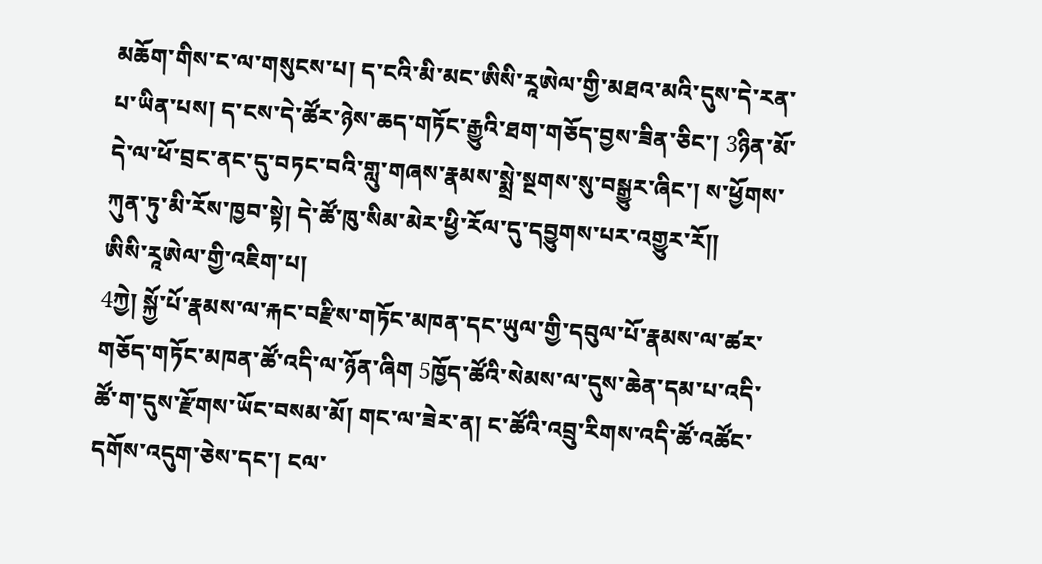མཆོག་གིས་ང་ལ་གསུངས་པ། ད་ངའི་མི་མང་ཨིསི་རཱཨེལ་གྱི་མཐའ་མའི་དུས་དེ་རན་པ་ཡིན་པས། ད་ངས་དེ་ཚོར་ཉེས་ཆད་གཏོང་རྒྱུའི་ཐག་གཅོད་བྱས་ཟིན་ཅིང་། 3ཉིན་མོ་དེ་ལ་ཕོ་བྲང་ནང་དུ་བཏང་བའི་གླུ་གཞས་རྣམས་སྨྲེ་སྔགས་སུ་བསྒྱུར་ཞིང་། ས་ཕྱོགས་ཀུན་ཏུ་མི་རོས་ཁྱབ་སྟེ། དེ་ཚོ་ཁུ་སིམ་མེར་ཕྱི་རོལ་དུ་དབྱུགས་པར་འགྱུར་རོ༎
ཨིསི་རཱཨེལ་གྱི་འཇིག་པ།
4ཀྱེ། སྐྱོ་པོ་རྣམས་ལ་རྐང་བརྫིས་གཏོང་མཁན་དང་ཡུལ་གྱི་དབུལ་པོ་རྣམས་ལ་ཚར་གཅོད་གཏོང་མཁན་ཚོ་འདི་ལ་ཉོན་ཞིག 5ཁྱོད་ཚོའི་སེམས་ལ་དུས་ཆེན་དམ་པ་འདི་ཚོ་ག་དུས་རྫོགས་ཡོང་བསམ་མོ། གང་ལ་ཟེར་ན། ང་ཚོའི་འབྲུ་རིགས་འདི་ཚོ་འཚོང་དགོས་འདུག་ཅེས་དང་། ངལ་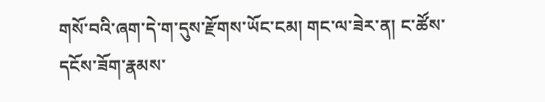གསོ་བའི་ཞག་དེ་ག་དུས་རྫོགས་ཡོང་ངམ། གང་ལ་ཟེར་ན། ང་ཚོས་དངོས་ཟོག་རྣམས་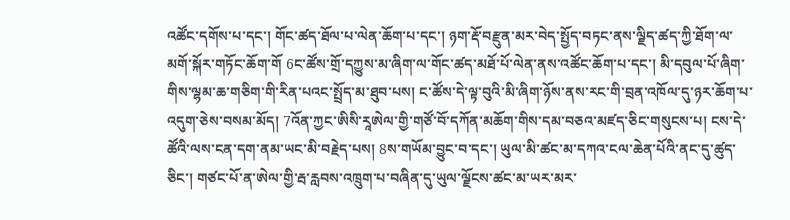འཚོང་དགོས་པ་དང་། གོང་ཚད་ཐོལ་པ་ལེན་ཆོག་པ་དང་། ཉག་རྡོ་བརྫུན་མར་བེད་སྤྱོད་བཏང་ནས་ལྗིད་ཚད་ཀྱི་ཐོག་ལ་མགོ་སྐོར་གཏོང་ཆོག་གོ 6ང་ཚོས་གྲོ་དཀྱུས་མ་ཞིག་ལ་གོང་ཚད་མཐོ་པོ་ལེན་ནས་འཚོང་ཆོག་པ་དང་། མི་དབུལ་པོ་ཞིག་གིས་ལྷམ་ཆ་གཅིག་གི་རིན་པའང་སྤྲོད་མ་ཐུབ་པས། ང་ཚོས་དེ་ལྟ་བུའི་མི་ཞིག་ཉོས་ནས་རང་གི་བྲན་འཁོལ་དུ་ཉར་ཆོག་པ་འདུག་ཅེས་བསམ་མོད། 7འོན་ཀྱང་ཨིསི་རཱཨེལ་གྱི་གཙོ་བོ་དཀོན་མཆོག་གིས་དམ་བཅའ་མཛད་ཅིང་གསུངས་པ། ངས་དེ་ཚོའི་ལས་ངན་དག་ནམ་ཡང་མི་བརྗེད་པས། 8ས་གཡོམ་བྱུང་བ་དང་། ཡུལ་མི་ཚང་མ་དཀའ་ངལ་ཆེན་པོའི་ནང་དུ་ཚུད་ཅིང་། གཙང་པོ་ན་ཨེལ་གྱི་རྦ་རླབས་འཁྲུག་པ་བཞིན་དུ་ཡུལ་ལྗོངས་ཚང་མ་ཡར་མར་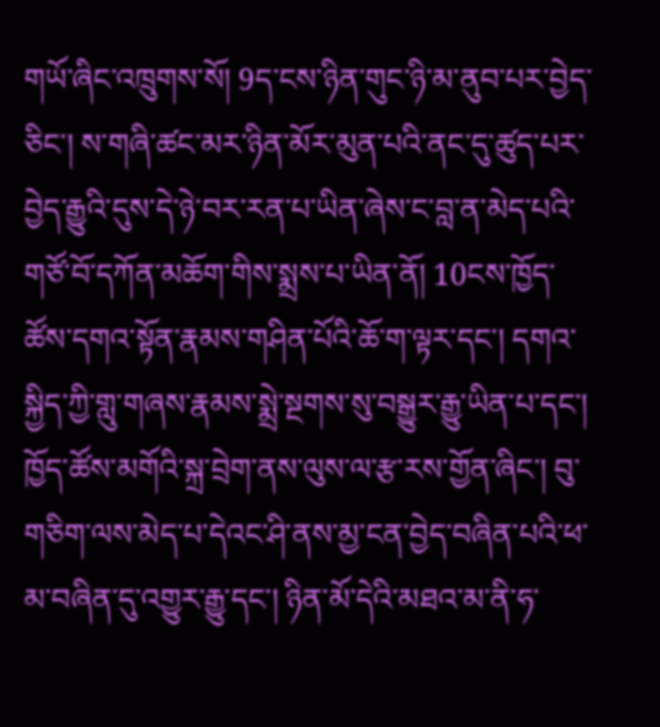གཡོ་ཞིང་འཁྲུགས་སོ། 9ད་ངས་ཉིན་གུང་ཉི་མ་ནུབ་པར་བྱེད་ཅིང་། ས་གཞི་ཚང་མར་ཉིན་མོར་མུན་པའི་ནང་དུ་ཚུད་པར་བྱེད་རྒྱུའི་དུས་དེ་ཉེ་བར་རན་པ་ཡིན་ཞེས་ང་བླ་ན་མེད་པའི་གཙོ་བོ་དཀོན་མཆོག་གིས་སྨྲས་པ་ཡིན་ནོ། 10ངས་ཁྱོད་ཚོས་དགའ་སྟོན་རྣམས་གཤིན་པོའི་ཆོ་ག་ལྟར་དང་། དགའ་སྐྱིད་ཀྱི་གླུ་གཞས་རྣམས་སྨྲེ་སྔགས་སུ་བསྒྱུར་རྒྱུ་ཡིན་པ་དང་། ཁྱོད་ཚོས་མགོའི་སྐྲ་བྲེག་ནས་ལུས་ལ་རྩ་རས་གྱོན་ཞིང་། བུ་གཅིག་ལས་མེད་པ་དེའང་ཤི་ནས་མྱ་ངན་བྱེད་བཞིན་པའི་ཕ་མ་བཞིན་དུ་འགྱུར་རྒྱུ་དང་། ཉིན་མོ་དེའི་མཐའ་མ་ནི་ཧ་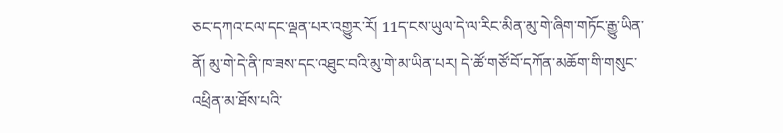ཅང་དཀའ་ངལ་དང་ལྡན་པར་འགྱུར་རོ། 11ད་ངས་ཡུལ་དེ་ལ་རིང་མིན་མུ་གེ་ཞིག་གཏོང་རྒྱུ་ཡིན་ནོ། མུ་གེ་དེ་ནི་ཁ་ཟས་དང་འཐུང་བའི་མུ་གེ་མ་ཡིན་པར། དེ་ཚོ་གཙོ་བོ་དཀོན་མཆོག་གི་གསུང་འཕྲིན་མ་ཐོས་པའི་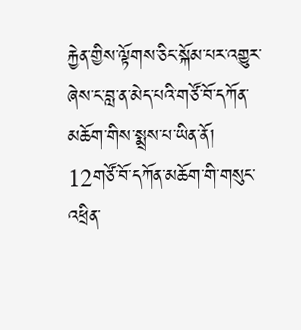རྐྱེན་གྱིས་ལྟོགས་ཅིང་སྐོམ་པར་འགྱུར་ཞེས་ང་བླ་ན་མེད་པའི་གཙོ་བོ་དཀོན་མཆོག་གིས་སྨྲས་པ་ཡིན་ནོ། 12གཙོ་བོ་དཀོན་མཆོག་གི་གསུང་འཕྲིན་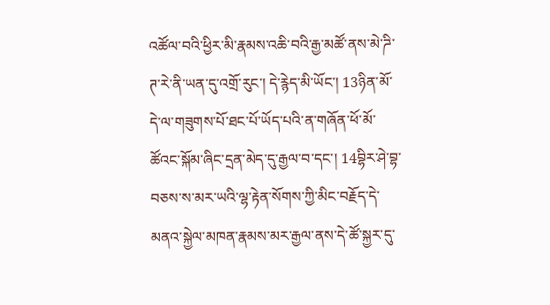འཚོལ་བའི་ཕྱིར་མི་རྣམས་འཆི་བའི་རྒྱ་མཚོ་ནས་མེ་ཌི་ཊ་རེ་ནི་ཡན་དུ་འགྲོ་རུང་། དེ་རྙེད་མི་ཡོང་། 13ཉིན་མོ་དེ་ལ་གཟུགས་པོ་ཐང་པོ་ཡོད་པའི་ན་གཞོན་ཕོ་མོ་ཚོའང་སྐོམ་ཞིང་དྲན་མེད་དུ་རྒྱལ་བ་དང་། 14བྷིར་ཤེ་བྷ་བཅས་ས་མར་ཡའི་ལྷ་རྟེན་སོགས་ཀྱི་མིང་བརྗོད་དེ་མནའ་སྐྱེལ་མཁན་རྣམས་མར་རྒྱལ་ནས་དེ་ཚོ་སྐྱར་དུ་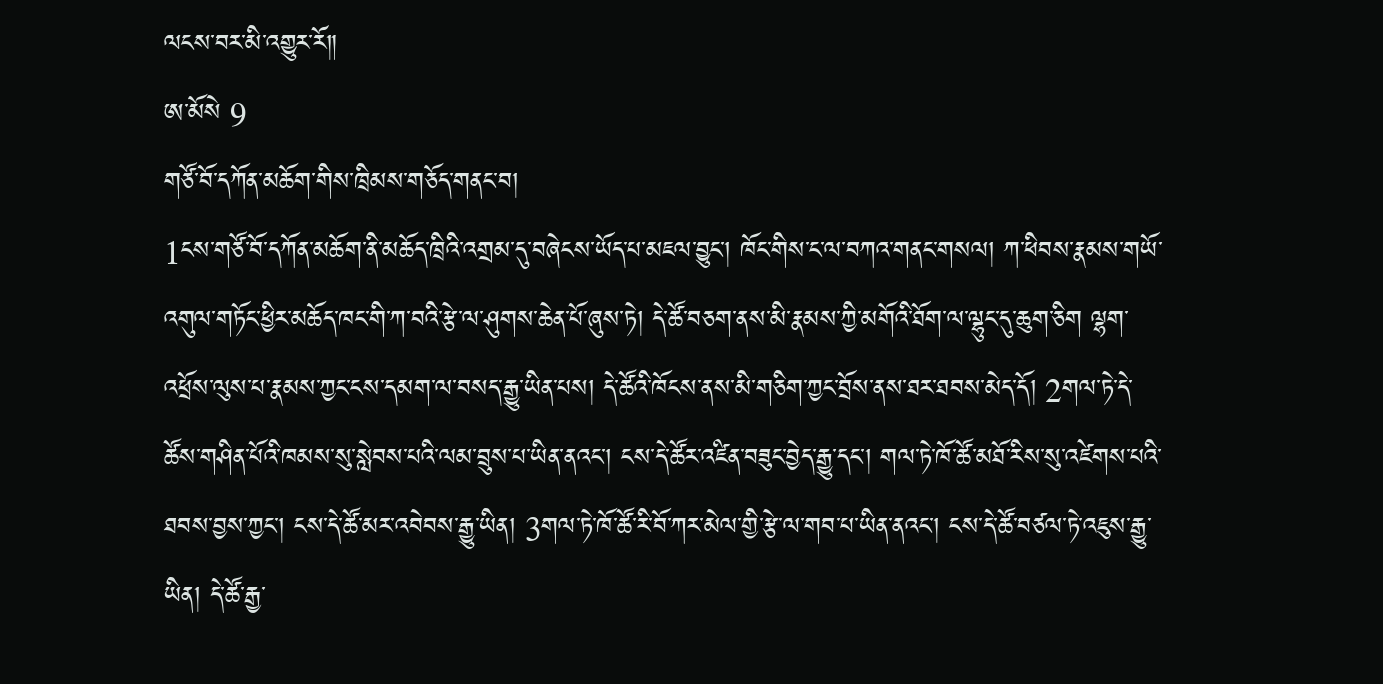ལངས་བར་མི་འགྱུར་རོ༎
ཨ་མོསེ 9
གཙོ་བོ་དཀོན་མཆོག་གིས་ཁྲིམས་གཅོད་གནང་བ།
1ངས་གཙོ་བོ་དཀོན་མཆོག་ནི་མཆོད་ཁྲིའི་འགྲམ་དུ་བཞེངས་ཡོད་པ་མཇལ་བྱུང་། ཁོང་གིས་ང་ལ་བཀའ་གནང་གསལ། ཀ་ཕིབས་རྣམས་གཡོ་འགུལ་གཏོང་ཕྱིར་མཆོད་ཁང་གི་ཀ་བའི་རྩེ་ལ་ཤུགས་ཆེན་པོ་ཞུས་ཏེ། དེ་ཚོ་བཅག་ནས་མི་རྣམས་ཀྱི་མགོའི་ཐོག་ལ་ལྷུང་དུ་ཆུག་ཅིག ལྷག་འཕྲོས་ལུས་པ་རྣམས་ཀྱང་ངས་དམག་ལ་བསད་རྒྱུ་ཡིན་པས། དེ་ཚོའི་ཁོངས་ནས་མི་གཅིག་ཀྱང་བྲོས་ནས་ཐར་ཐབས་མེད་དོ། 2གལ་ཏེ་དེ་ཚོས་གཤིན་པོའི་ཁམས་སུ་སླེབས་པའི་ལམ་བྲུས་པ་ཡིན་ནའང་། ངས་དེ་ཚོར་འཛིན་བཟུང་བྱེད་རྒྱུ་དང་། གལ་ཏེ་ཁོ་ཚོ་མཐོ་རིས་སུ་འཛེགས་པའི་ཐབས་བྱས་ཀྱང་། ངས་དེ་ཚོ་མར་འབེབས་རྒྱུ་ཡིན། 3གལ་ཏེ་ཁོ་ཚོ་རི་བོ་ཀར་མེལ་གྱི་རྩེ་ལ་གབ་པ་ཡིན་ནའང་། ངས་དེ་ཚོ་བཙལ་ཏེ་འཇུས་རྒྱུ་ཡིན། དེ་ཚོ་རྒྱ་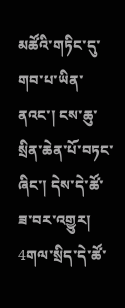མཚོའི་གཏིང་དུ་གབ་པ་ཡིན་ནའང་། ངས་ཆུ་སྲིན་ཆེན་པོ་བཏང་ཞིང་། དེས་དེ་ཚོ་ཟ་བར་འགྱུར། 4གལ་སྲིད་དེ་ཚོ་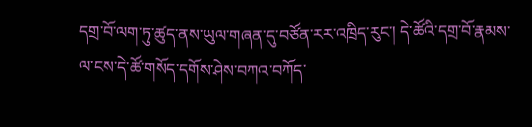དགྲ་བོ་ལག་ཏུ་ཚུད་ནས་ཡུལ་གཞན་དུ་བཙོན་རར་འཁྲིད་རུང་། དེ་ཚོའི་དགྲ་བོ་རྣམས་ལ་ངས་དེ་ཚོ་གསོད་དགོས་ཤེས་བཀའ་བཀོད་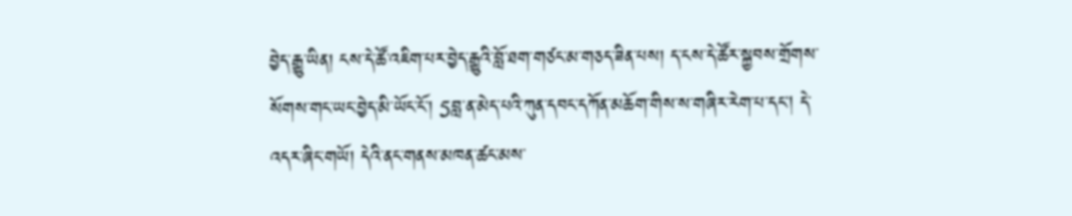བྱེད་རྒྱུ་ཡིན། ངས་དེ་ཚོ་འཇིག་པར་བྱེད་རྒྱུའི་བློ་ཐག་གཙང་མ་གཅད་ཟིན་པས། ད་ངས་དེ་ཚོར་སྐྱབས་གྲོགས་སོགས་གང་ཡང་བྱེད་མི་ཡོང་ངོ་། 5བླ་ན་མེད་པའི་ཀུན་དབང་དཀོན་མཆོག་གིས་ས་གཞིར་རེག་པ་དང། དེ་འདར་ཞིང་གཡོ། དེའི་ནང་གནས་མཁན་ཚང་མས་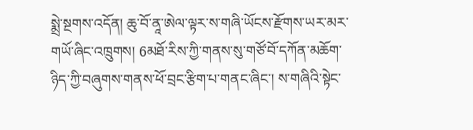སྨྲེ་སྔགས་འདོན། ཆུ་བོ་ནཱ་ཨེལ་ལྟར་ས་གཞི་ཡོངས་རྫོགས་ཡར་མར་གཡོ་ཞིང་འཁྲུགས། 6མཐོ་རིས་ཀྱི་གནས་སུ་གཙོ་བོ་དཀོན་མཆོག་ཉིད་ཀྱི་བཞུགས་གནས་ཕོ་བྲང་རྩིག་པ་གནང་ཞིང་། ས་གཞིའི་སྟེང་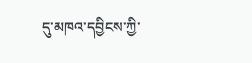དུ་མཁའ་དབྱིངས་ཀྱི་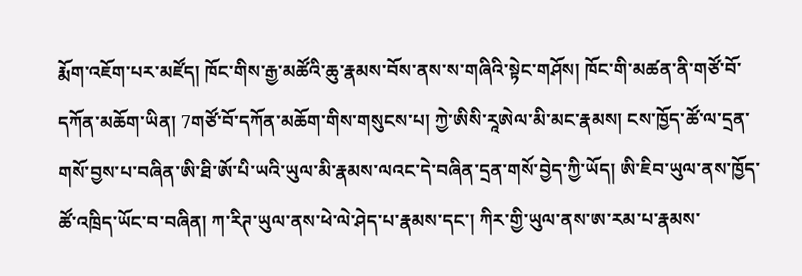རྨོག་འཇོག་པར་མཛོད། ཁོང་གིས་རྒྱ་མཚོའི་ཆུ་རྣམས་བོས་ནས་ས་གཞིའི་སྟེང་གཤོས། ཁོང་གི་མཚན་ནི་གཙོ་བོ་དཀོན་མཆོག་ཡིན། 7གཙོ་བོ་དཀོན་མཆོག་གིས་གསུངས་པ། ཀྱེ་ཨིསི་རཱཨེལ་མི་མང་རྣམས། ངས་ཁྱོད་ཚོ་ལ་དྲན་གསོ་བྱས་པ་བཞིན་ཨི་ཐི་ཨོ་པི་ཡའི་ཡུལ་མི་རྣམས་ལའང་དེ་བཞིན་དྲན་གསོ་བྱེད་ཀྱི་ཡོད། ཨི་ཇིབ་ཡུལ་ནས་ཁྱོད་ཚོ་འཁྲིད་ཡོང་བ་བཞིན། ཀ་རིཊ་ཡུལ་ནས་ཕེ་ལེ་ཤེད་པ་རྣམས་དང་། ཀིར་གྱི་ཡུལ་ནས་ཨ་རམ་པ་རྣམས་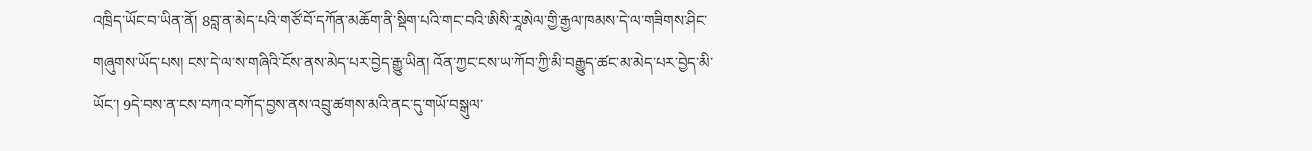འཁྲིད་ཡོང་བ་ཡིན་ནོ། 8བླ་ན་མེད་པའི་གཙོ་བོ་དཀོན་མཆོག་ནི་སྡིག་པའི་གང་བའི་ཨིསི་རཱཨེལ་གྱི་རྒྱལ་ཁམས་དེ་ལ་གཟིགས་ཤིང་གཞུགས་ཡོད་པས། ངས་དེ་ལ་ས་གཞིའི་ངོས་ནས་མེད་པར་བྱེད་རྒྱུ་ཡིན། འོན་ཀྱང་ངས་ཡ་ཀོབ་ཀྱི་མི་བརྒྱུད་ཚང་མ་མེད་པར་བྱེད་མི་ཡོང་། 9དེ་བས་ན་ངས་བཀའ་བཀོད་བྱས་ནས་འབྲུ་ཚགས་མའི་ནང་དུ་གཡོ་བསྒུལ་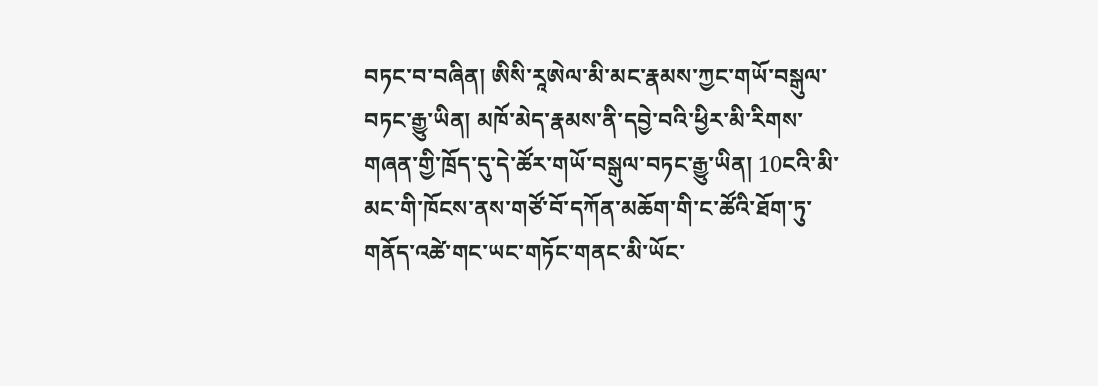བཏང་བ་བཞིན། ཨིསི་རཱཨེལ་མི་མང་རྣམས་ཀྱང་གཡོ་བསྒུལ་བཏང་རྒྱུ་ཡིན། མཁོ་མེད་རྣམས་ནི་དབྱེ་བའི་ཕྱིར་མི་རིགས་གཞན་གྱི་ཁྲོད་དུ་དེ་ཚོར་གཡོ་བསྒུལ་བཏང་རྒྱུ་ཡིན། 10ངའི་མི་མང་གི་ཁོངས་ནས་གཙོ་བོ་དཀོན་མཆོག་གི་ང་ཚོའི་ཐོག་ཏུ་གནོད་འཚེ་གང་ཡང་གཏོང་གནང་མི་ཡོང་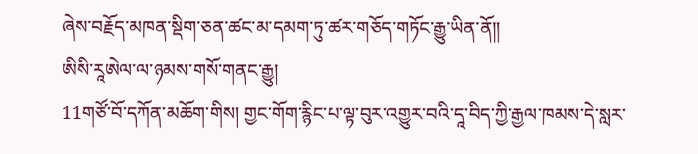ཞེས་བརྗོད་མཁན་སྡིག་ཅན་ཚང་མ་དམག་ཏུ་ཚར་གཅོད་གཏོང་རྒྱུ་ཡིན་ནོ༎
ཨིསི་རཱཨེལ་ལ་ཉམས་གསོ་གནང་རྒྱུ།
11གཙོ་བོ་དཀོན་མཆོག་གིས། གྱང་གོག་རྙིང་པ་ལྟ་བུར་འགྱུར་བའི་དཱ་བིད་ཀྱི་རྒྱལ་ཁམས་དེ་སླར་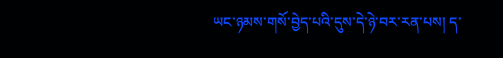ཡང་ཉམས་གསོ་བྱེད་པའི་དུས་དེ་ཉེ་བར་རན་པས། ད་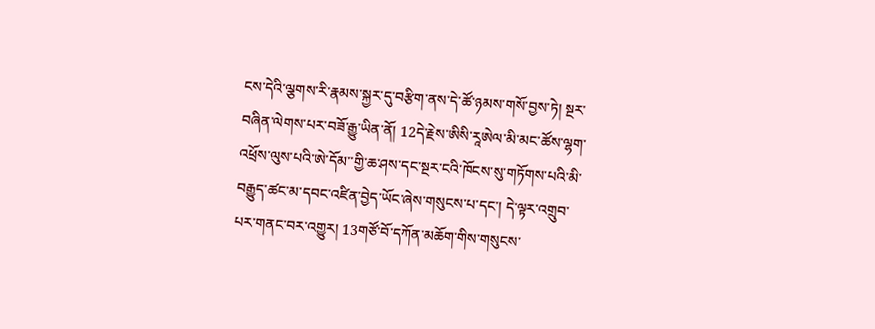ངས་དེའི་ལྕགས་རི་རྣམས་སྐྱར་དུ་བརྩིག་ནས་དེ་ཚོ་ཉམས་གསོ་བྱས་ཏེ། སྔར་བཞིན་ལེགས་པར་བཟོ་རྒྱུ་ཡིན་ནོ། 12དེ་རྗེས་ཨིསི་རཱཨེལ་མི་མང་ཚོས་ལྷག་འཕྲོས་ལུས་པའི་ཨེ་དོམ་་གྱི་ཆ་ཤས་དང་སྔར་ངའི་ཁོངས་སུ་གཏོགས་པའི་མི་བརྒྱུད་ཚང་མ་དབང་འཛིན་བྱེད་ཡོང་ཞེས་གསུངས་པ་དང་། དེ་ལྟར་འགྲུབ་པར་གནང་བར་འགྱུར། 13གཙོ་བོ་དཀོན་མཆོག་གིས་གསུངས་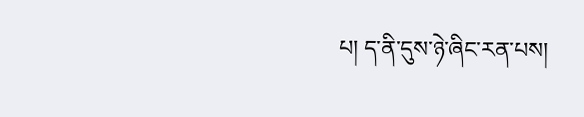པ། ད་ནི་དུས་ཉེ་ཞིང་རན་པས།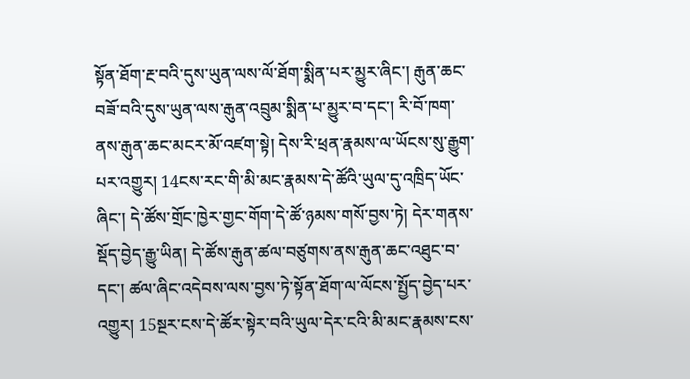སྟོན་ཐོག་རྔ་བའི་དུས་ཡུན་ལས་ལོ་ཐོག་སྨིན་པར་མྱུར་ཞིང་། རྒུན་ཆང་བཟོ་བའི་དུས་ཡུན་ལས་རྒུན་འབྲུམ་སྨིན་པ་མྱུར་བ་དང་། རི་བོ་ཁག་ནས་རྒུན་ཆང་མངར་མོ་འཛག་སྟེ། དེས་རི་ཕྲན་རྣམས་ལ་ཡོངས་སུ་རྒྱུག་པར་འགྱུར། 14ངས་རང་གི་མི་མང་རྣམས་དེ་ཚོའི་ཡུལ་དུ་འཁྲིད་ཡོང་ཞིང་། དེ་ཚོས་གྲོང་ཁྱེར་གྱང་གོག་དེ་ཚོ་ཉམས་གསོ་བྱས་ཏེ། དེར་གནས་སྡོད་བྱེད་རྒྱུ་ཡིན། དེ་ཚོས་རྒུན་ཚལ་བཙུགས་ནས་རྒུན་ཆང་འཐུང་བ་དང་། ཚལ་ཞིང་འདེབས་ལས་བྱས་ཏེ་སྟོན་ཐོག་ལ་ལོངས་སྤྱོད་བྱེད་པར་འགྱུར། 15སྔར་ངས་དེ་ཚོར་སྟེར་བའི་ཡུལ་དེར་ངའི་མི་མང་རྣམས་ངས་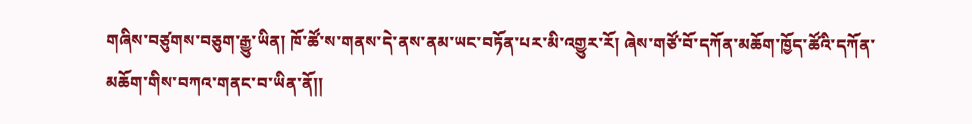གཞིས་བཙུགས་བཅུག་རྒྱུ་ཡིན། ཁོ་ཚོ་ས་གནས་དེ་ནས་ནམ་ཡང་བཏོན་པར་མི་འགྱུར་རོ། ཞེས་གཙོ་བོ་དཀོན་མཆོག་ཁྱོད་ཚོའི་དཀོན་མཆོག་གིས་བཀའ་གནང་བ་ཡིན་ནོ།།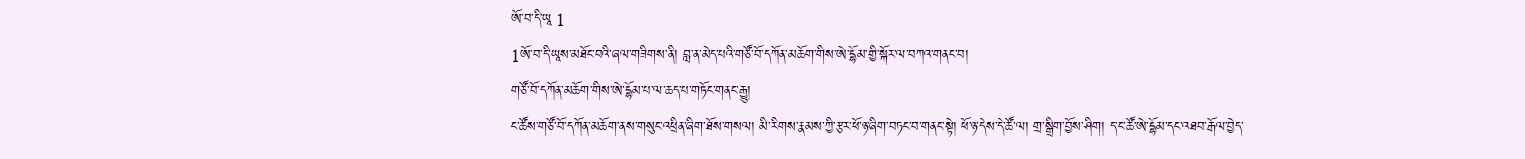ཨོ་བ་དི་ཡཱ 1
1ཨོ་བ་དི་ཡཱས་མཐོང་བའི་ཞལ་གཟིགས་ནི། བླ་ན་མེད་པའི་གཙོ་བོ་དཀོན་མཆོག་གིས་ཨེ་དྷོམ་གྱི་སྐོར་ལ་བཀའ་གནང་བ།
གཙོ་བོ་དཀོན་མཆོག་གིས་ཨེ་དྷོམ་པ་ལ་ཆད་པ་གཏོང་གནང་རྒྱུ།
ང་ཚོས་གཙོ་བོ་དཀོན་མཆོག་ནས་གསུང་འཕྲིན་ཞིག་ཐོས་གསལ། མི་རིགས་རྣམས་ཀྱི་རྩར་ཕོ་ཉ་ཞིག་བཏང་བ་གནང་སྟེ། ཕོ་ཉ་དེས་དེ་ཚོ་ལ། གྲ་སྒྲིག་བྱོས་ཤིག། ད་ང་ཚོ་ཨེ་དྷོམ་དང་འཐབ་རྒོལ་བྱེད་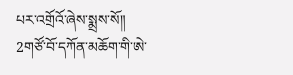པར་འགྲོའོ་ཞེས་སྨྲས་སོ༎ 2གཙོ་བོ་དཀོན་མཆོག་གི་ཨེ་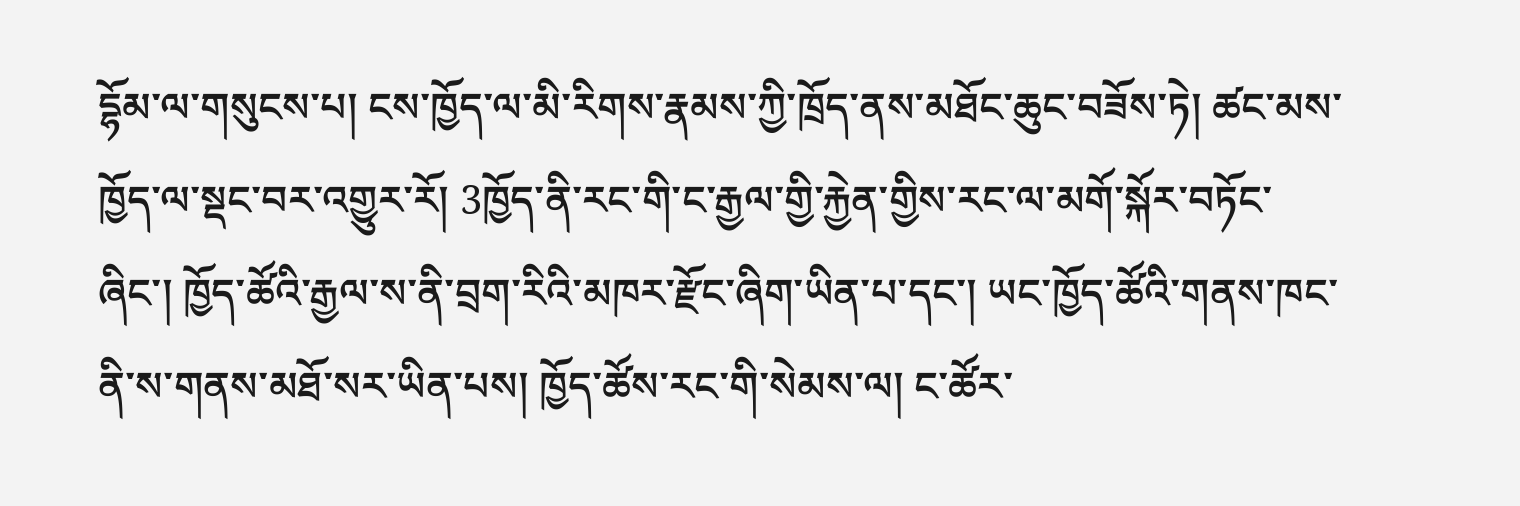དྷོམ་ལ་གསུངས་པ། ངས་ཁྱོད་ལ་མི་རིགས་རྣམས་ཀྱི་ཁྲོད་ནས་མཐོང་ཆུང་བཟོས་ཏེ། ཚང་མས་ཁྱོད་ལ་སྡང་བར་འགྱུར་རོ། 3ཁྱོད་ནི་རང་གི་ང་རྒྱལ་གྱི་རྐྱེན་གྱིས་རང་ལ་མགོ་སྐོར་བཏོང་ཞིང་། ཁྱོད་ཚོའི་རྒྱལ་ས་ནི་བྲག་རིའི་མཁར་རྫོང་ཞིག་ཡིན་པ་དང་། ཡང་ཁྱོད་ཚོའི་གནས་ཁང་ནི་ས་གནས་མཐོ་སར་ཡིན་པས། ཁྱོད་ཚོས་རང་གི་སེམས་ལ། ང་ཚོར་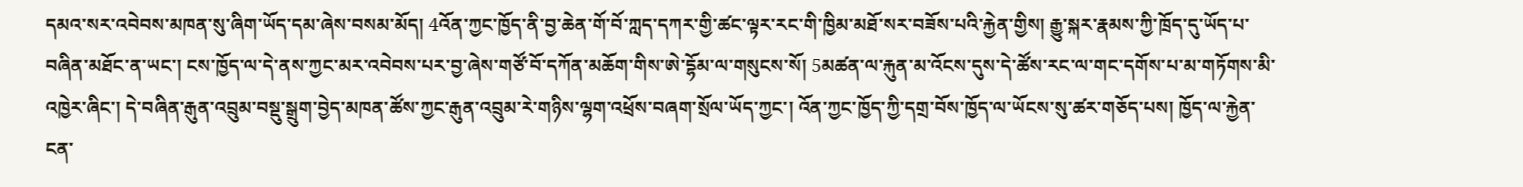དམའ་སར་འབེབས་མཁན་སུ་ཞིག་ཡོད་དམ་ཞེས་བསམ་མོད། 4འོན་ཀྱང་ཁྱོད་ནི་བྱ་ཆེན་གོ་བོ་ཀླད་དཀར་གྱི་ཚང་ལྟར་རང་གི་ཁྱིམ་མཐོ་སར་བཟོས་པའི་རྐྱེན་གྱིས། རྒྱུ་སྐར་རྣམས་ཀྱི་ཁྲོད་དུ་ཡོད་པ་བཞིན་མཐོང་ན་ཡང་། ངས་ཁྱོད་ལ་དེ་ནས་ཀྱང་མར་འབེབས་པར་བྱ་ཞེས་གཙོ་བོ་དཀོན་མཆོག་གིས་ཨེ་དྷོམ་ལ་གསུངས་སོ། 5མཚན་ལ་རྐུན་མ་འོངས་དུས་དེ་ཚོས་རང་ལ་གང་དགོས་པ་མ་གཏོགས་མི་འཁྱེར་ཞིང་། དེ་བཞིན་རྒུན་འབྲུམ་བསྡུ་སྒྲུག་བྱེད་མཁན་ཚོས་ཀྱང་རྒུན་འབྲུམ་རེ་གཉིས་ལྷག་འཕྲོས་བཞག་སྲོལ་ཡོད་ཀྱང་། འོན་ཀྱང་ཁྱོད་ཀྱི་དགྲ་བོས་ཁྱོད་ལ་ཡོངས་སུ་ཚར་གཅོད་པས། ཁྱོད་ལ་རྐྱེན་ངན་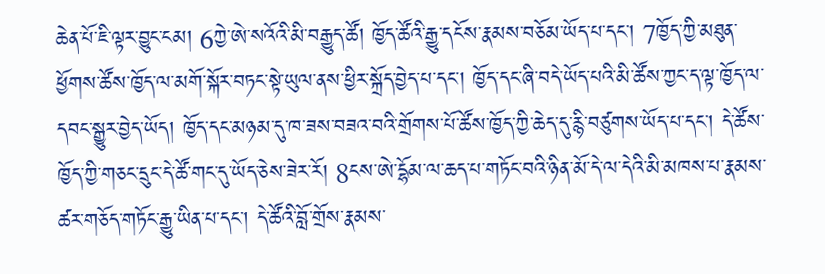ཆེན་པོ་ཇི་ལྟར་བྱུང་ངམ། 6ཀྱེ་ཨེ་སའོའི་མི་བརྒྱུད་ཚོ། ཁྱོད་ཚོའི་རྒྱུ་དངོས་རྣམས་བཅོམ་ཡོད་པ་དང་། 7ཁྱོད་ཀྱི་མཐུན་ཕྱོགས་ཚོས་ཁྱོད་ལ་མགོ་སྐོར་བཏང་སྟེ་ཡུལ་ནས་ཕྱིར་སྐྲོད་བྱེད་པ་དང་། ཁྱོད་དང་ཞི་བདེ་ཡོད་པའི་མི་ཚོས་ཀྱང་ད་ལྟ་ཁྱོད་ལ་དབང་སྒྱུར་བྱེད་ཡོད། ཁྱོད་དང་མཉམ་དུ་ཁ་ཟས་བཟའ་བའི་གྲོགས་པོ་ཚོས་ཁྱོད་ཀྱི་ཆེད་དུ་རྙི་བཙུགས་ཡོད་པ་དང་། དེ་ཚོས་ཁྱོད་ཀྱི་གཅང་དྲུང་དེ་ཚོ་གང་དུ་ཡོད་ཅེས་ཟེར་རོ། 8ངས་ཨེ་དྷོམ་ལ་ཆད་པ་གཏོང་བའི་ཉིན་མོ་དེ་ལ་དེའི་མི་མཁས་པ་རྣམས་ཚར་གཅོད་གཏོང་རྒྱུ་ཡིན་པ་དང་། དེ་ཚོའི་བློ་གྲོས་རྣམས་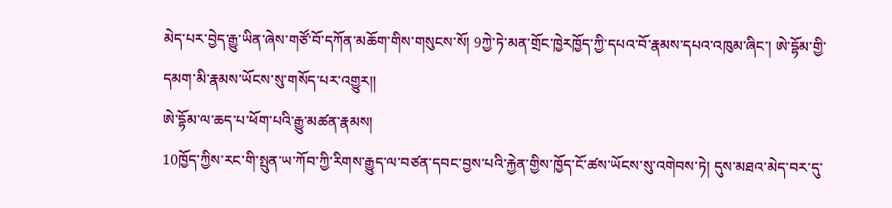མེད་པར་བྱེད་རྒྱུ་ཡིན་ཞེས་གཙོ་བོ་དཀོན་མཆོག་གིས་གསུངས་སོ། 9ཀྱེ་ཏེ་མན་གྲོང་ཁྱེརཁྱོད་ཀྱི་དཔའ་བོ་རྣམས་དཔའ་འཁུམ་ཞིང་། ཨེ་དྷོམ་གྱི་དམག་མི་རྣམས་ཡོངས་སུ་གསོད་པར་འགྱུར༎
ཨེ་དྷོམ་ལ་ཆད་པ་ཕོག་པའི་རྒྱུ་མཚན་རྣམས།
10ཁྱོད་ཀྱིས་རང་གི་སྤུན་ཡ་ཀོབ་ཀྱི་རིགས་རྒྱུད་ལ་བཙན་དབང་བྱས་པའི་རྐྱེན་གྱིས་ཁྱོད་ངོ་ཚས་ཡོངས་སུ་འགེབས་ཏེ། དུས་མཐའ་མེད་བར་དུ་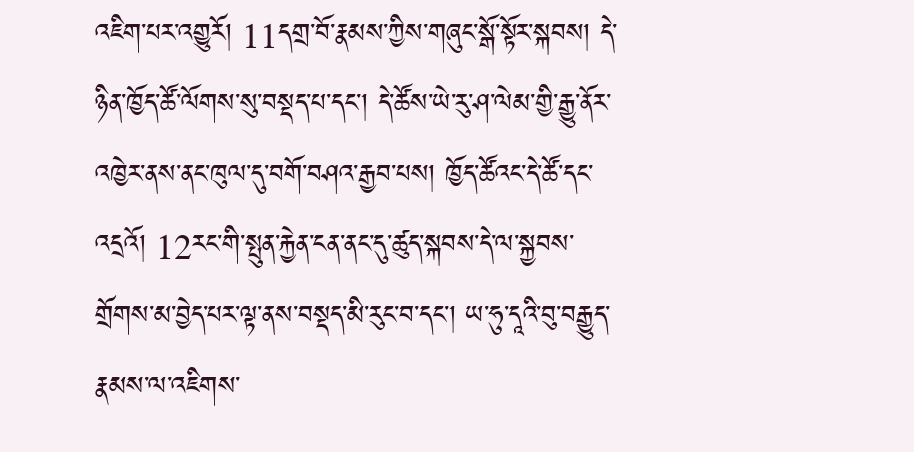འཇིག་པར་འགྱུརོ། 11དགྲ་བོ་རྣམས་ཀྱིས་གཞུང་སྒོ་སྟོར་སྐབས། དེ་ཉིན་ཁྱོད་ཚོ་ལོགས་སུ་བསྡད་པ་དང་། དེ་ཚོས་ཡེ་རུ་ཤ་ལེམ་གྱི་རྒྱུ་ནོར་འཁྱེར་ནས་ནང་ཁུལ་དུ་བགོ་བཤའ་རྒྱབ་པས། ཁྱོད་ཚོའང་དེ་ཚོ་དང་འདྲའོ། 12རང་གི་སྤུན་རྐྱེན་ངན་ནང་དུ་ཚུད་སྐབས་དེ་ལ་སྐྱབས་གྲོགས་མ་བྱེད་པར་ལྟ་ནས་བསྡད་མི་རུང་བ་དང་། ཡ་ཧུ་དཱའི་བུ་བརྒྱུད་རྣམས་ལ་འཇིགས་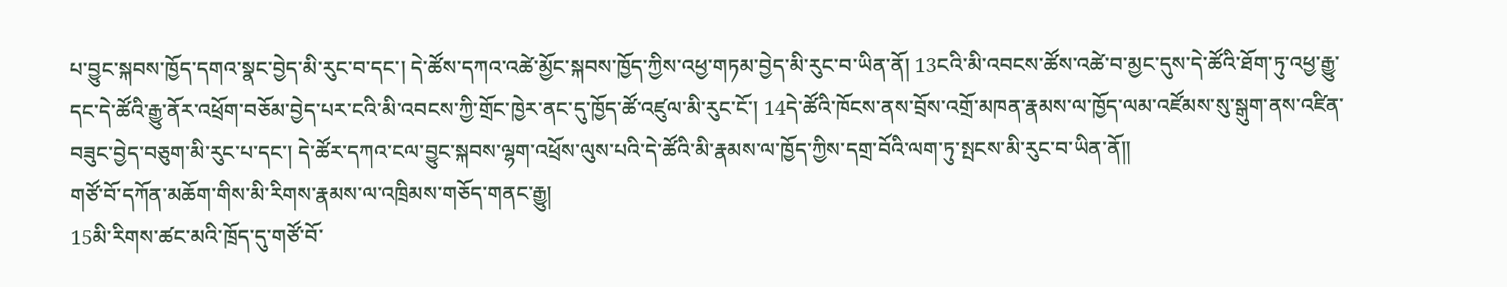པ་བྱུང་སྐབས་ཁྱོད་དགའ་སྣང་བྱེད་མི་རུང་བ་དང་། དེ་ཚོས་དཀའ་འཚེ་མྱོང་སྐབས་ཁྱོད་ཀྱིས་འཕྱ་གཏམ་བྱེད་མི་རུང་བ་ཡིན་ནོ། 13ངའི་མི་འབངས་ཚོས་འཚེ་བ་མྱང་དུས་དེ་ཚོའི་ཐོག་ཏུ་འཕྱ་རྒྱུ་དང་དེ་ཚོའི་རྒྱུ་ནོར་འཕྲོག་བཅོམ་བྱེད་པར་ངའི་མི་འབངས་ཀྱི་གྲོང་ཁྱེར་ནང་དུ་ཁྱོད་ཚོ་འཛུལ་མི་རུང་ངོ་། 14དེ་ཚོའི་ཁོངས་ནས་བྲོས་འགྲོ་མཁན་རྣམས་ལ་ཁྱོད་ལམ་འཛོམས་སུ་སྒུག་ནས་འཛིན་བཟུང་བྱེད་བཅུག་མི་རུང་པ་དང་། དེ་ཚོར་དཀའ་ངལ་བྱུང་སྐབས་ལྷག་འཕྲོས་ལུས་པའི་དེ་ཚོའི་མི་རྣམས་ལ་ཁྱོད་ཀྱིས་དགྲ་བོའི་ལག་ཏུ་སྤངས་མི་རུང་བ་ཡིན་ནོ༎
གཙོ་བོ་དཀོན་མཆོག་གིས་མི་རིགས་རྣམས་ལ་འཁྲིམས་གཅོད་གནང་རྒྱུ།
15མི་རིགས་ཚང་མའི་ཁྲོད་དུ་གཙོ་བོ་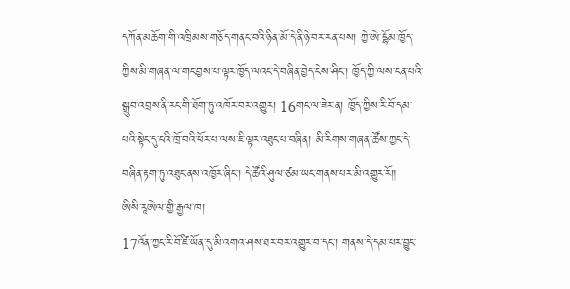དཀོན་མཆོག་གི་འཁྲིམས་གཅོད་གནང་བའི་ཉིན་མོ་དེ་ནི་ཉེ་བར་རན་པས། ཀྱེ་ཨེ་དྷོམ་ཁྱོད་ཀྱིས་མི་གཞན་ལ་གང་བྱས་པ་ལྟར་ཁྱོད་ལའང་དེ་བཞིན་བྱེད་ངེས་ཤིང་། ཁྱོད་ཀྱི་ལས་ངན་པའི་སྒྲུབ་འབྲས་ནི་རང་གི་ཐོག་ཏུ་འཁོར་བར་འགྱུར། 16གང་ལ་ཟེར་ན། ཁྱོད་ཀྱིས་རི་བོ་དམ་པའི་སྟེང་དུ་ངའི་ཁྲོ་བའི་ཕོར་པ་ལས་ཇི་ལྟར་འཐུང་པ་བཞིན། མི་རིགས་གཞན་ཚོས་ཀྱང་དེ་བཞིན་རྟག་ཏུ་འཐུང་ནས་འཁྱོར་ཞིང་། དེ་ཚོའི་ཤུལ་ཙམ་ཡང་གནས་པར་མི་འགྱུར་རོ༎
ཨིསི་རཱཨེལ་གྱི་རྒྱལ་ཁ།
17འོན་ཀྱང་རི་བོ་ཛི་ཡོན་དུ་མི་འགའ་ཤས་ཐར་བར་འགྱུར་བ་དང་། གནས་དེ་དམ་པར་བྱུང་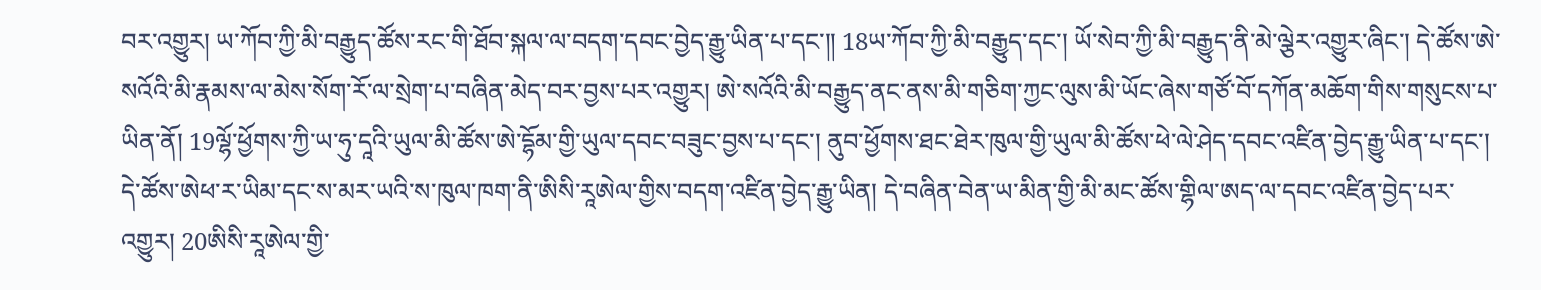བར་འགྱུར། ཡ་ཀོབ་ཀྱི་མི་བརྒྱུད་ཚོས་རང་གི་ཐོབ་སྐལ་ལ་བདག་དབང་བྱེད་རྒྱུ་ཡིན་པ་དང་༎ 18ཡ་ཀོབ་ཀྱི་མི་བརྒྱུད་དང་། ཡོ་སེབ་ཀྱི་མི་བརྒྱུད་ནི་མེ་ལྕེར་འགྱུར་ཞིང་། དེ་ཚོས་ཨེ་སའོའི་མི་རྣམས་ལ་མེས་སོག་རོ་ལ་སྲེག་པ་བཞིན་མེད་བར་བྱས་པར་འགྱུར། ཨེ་སའོའི་མི་བརྒྱུད་ནང་ནས་མི་གཅིག་ཀྱང་ལུས་མི་ཡོང་ཞེས་གཙོ་བོ་དཀོན་མཆོག་གིས་གསུངས་པ་ཡིན་ནོ། 19ལྷོ་ཕྱོགས་ཀྱི་ཡ་ཧུ་དཱའི་ཡུལ་མི་ཚོས་ཨེ་དྷོམ་གྱི་ཡུལ་དབང་བཟུང་བྱས་པ་དང་། ནུབ་ཕྱོགས་ཐང་ཐེར་ཁུལ་གྱི་ཡུལ་མི་ཚོས་ཕེ་ལེ་ཤེད་དབང་འཛིན་བྱེད་རྒྱུ་ཡིན་པ་དང་། དེ་ཚོས་ཨེཕ་ར་ཡིམ་དང་ས་མར་ཡའི་ས་ཁུལ་ཁག་ནི་ཨིསི་རཱཨེལ་གྱིས་བདག་འཛིན་བྱེད་རྒྱུ་ཡིན། དེ་བཞིན་བེན་ཡ་མིན་གྱི་མི་མང་ཚོས་གྷིལ་ཨད་ལ་དབང་འཛིན་བྱེད་པར་འགྱུར། 20ཨིསི་རཱཨེལ་གྱི་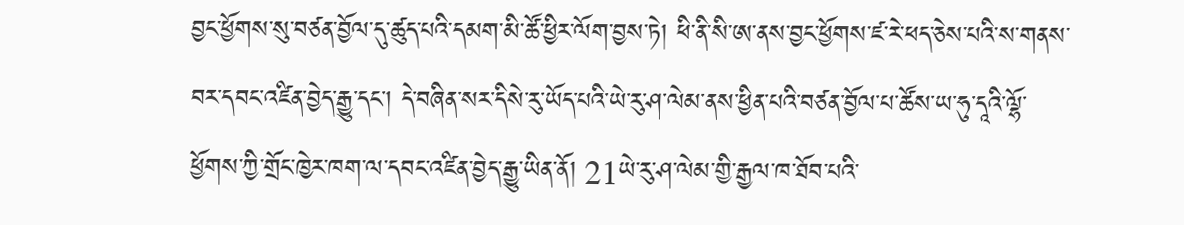བྱང་ཕྱོགས་སུ་བཙན་བྱོལ་དུ་ཚུད་པའི་དམག་མི་ཚོ་ཕྱིར་ལོག་བྱས་ཏེ། ཕི་ནི་སི་ཨ་ནས་བྱང་ཕྱོགས་ཛ་རེ་ཕད་ཅེས་པའི་ས་གནས་བར་དབང་འཛིན་བྱེད་རྒྱུ་དང་། དེ་བཞིན་སར་དིསེ་རུ་ཡོད་པའི་ཡེ་རུ་ཤ་ལེམ་ནས་ཕྱིན་པའི་བཙན་བྱོལ་པ་ཚོས་ཡ་ཧུ་དཱའི་ལྷོ་ཕྱོགས་ཀྱི་གྲོང་ཁྱེར་ཁག་ལ་དབང་འཛིན་བྱེད་རྒྱུ་ཡིན་ནོ། 21ཡེ་རུ་ཤ་ལེམ་གྱི་རྒྱལ་ཁ་ཐོབ་པའི་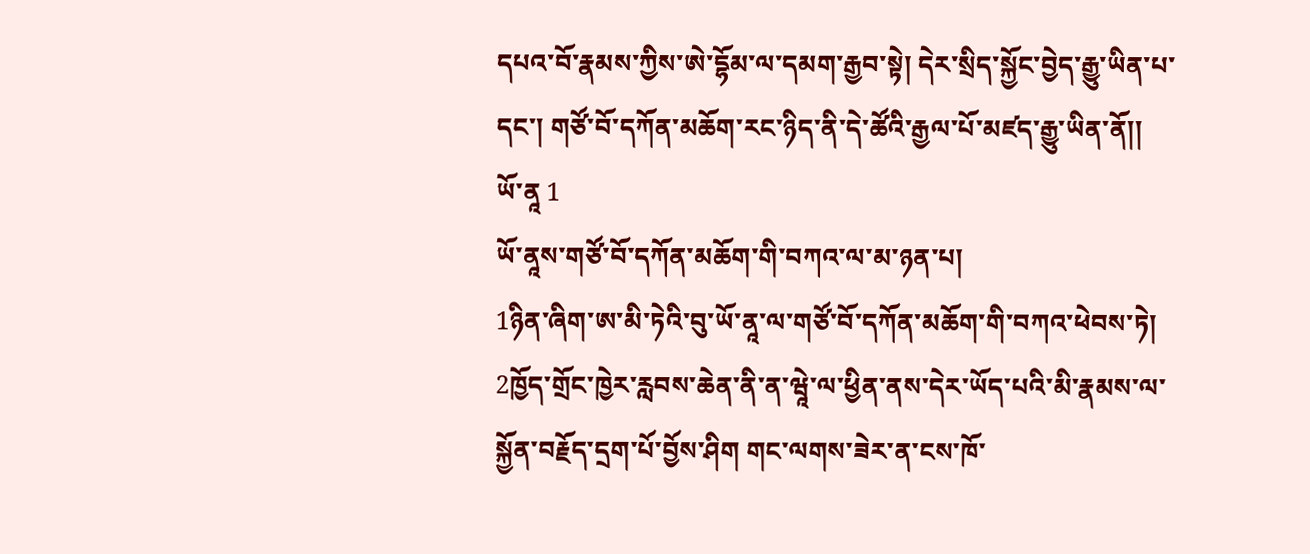དཔའ་བོ་རྣམས་ཀྱིས་ཨེ་དྷོམ་ལ་དམག་རྒྱབ་སྟེ། དེར་སྲིད་སྐྱོང་བྱེད་རྒྱུ་ཡིན་པ་དང་། གཙོ་བོ་དཀོན་མཆོག་རང་ཉིད་ནི་དེ་ཚོའི་རྒྱལ་པོ་མཛད་རྒྱུ་ཡིན་ནོ།།
ཡོ་ནཱ 1
ཡོ་ནཱས་གཙོ་བོ་དཀོན་མཆོག་གི་བཀའ་ལ་མ་ཉན་པ།
1ཉིན་ཞིག་ཨ་མི་ཏེའི་བུ་ཡོ་ནཱ་ལ་གཙོ་བོ་དཀོན་མཆོག་གི་བཀའ་ཕེབས་ཏེ། 2ཁྱོད་གྲོང་ཁྱེར་རླབས་ཆེན་ནི་ན་ཝཱེ་ལ་ཕྱིན་ནས་དེར་ཡོད་པའི་མི་རྣམས་ལ་སྐྱོན་བརྗོད་དྲག་པོ་བྱོས་ཤིག གང་ལགས་ཟེར་ན་ངས་ཁོ་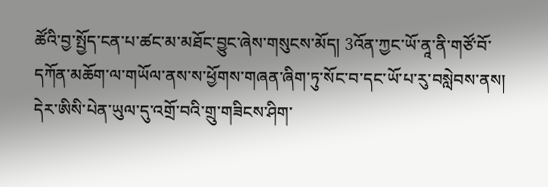ཚོའི་བྱ་སྤྱོད་ངན་པ་ཚང་མ་མཐོང་བྱུང་ཞེས་གསུངས་མོད། 3འོན་ཀྱང་ཡོ་ནཱ་ནི་གཙོ་བོ་དཀོན་མཆོག་ལ་གཡོལ་ནས་ས་ཕྱོགས་གཞན་ཞིག་ཏུ་སོང་བ་དང་ཡོ་པ་རུ་བསླེབས་ནས། དེར་ཨིསི་པེན་ཡུལ་དུ་འགྲོ་བའི་གྲུ་གཟིངས་ཤིག་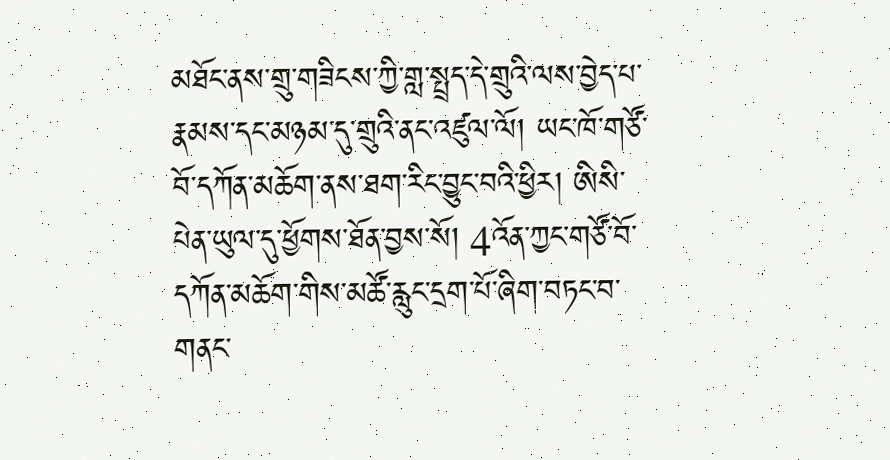མཐོང་ནས་གྲུ་གཟིངས་ཀྱི་གླ་སྤྲད་དེ་གྲུའི་ལས་བྱེད་པ་རྣམས་དང་མཉམ་དུ་གྲུའི་ནང་འཛུལ་ལོ། ཡང་ཁོ་གཙོ་བོ་དཀོན་མཆོག་ནས་ཐག་རིང་བྱུང་བའི་ཕྱིར། ཨིསི་པེན་ཡུལ་དུ་ཕྱོགས་ཐོན་བྱས་སོ། 4འོན་ཀྱང་གཙོ་བོ་དཀོན་མཆོག་གིས་མཚོ་རླུང་དྲག་པོ་ཞིག་བཏང་བ་གནང་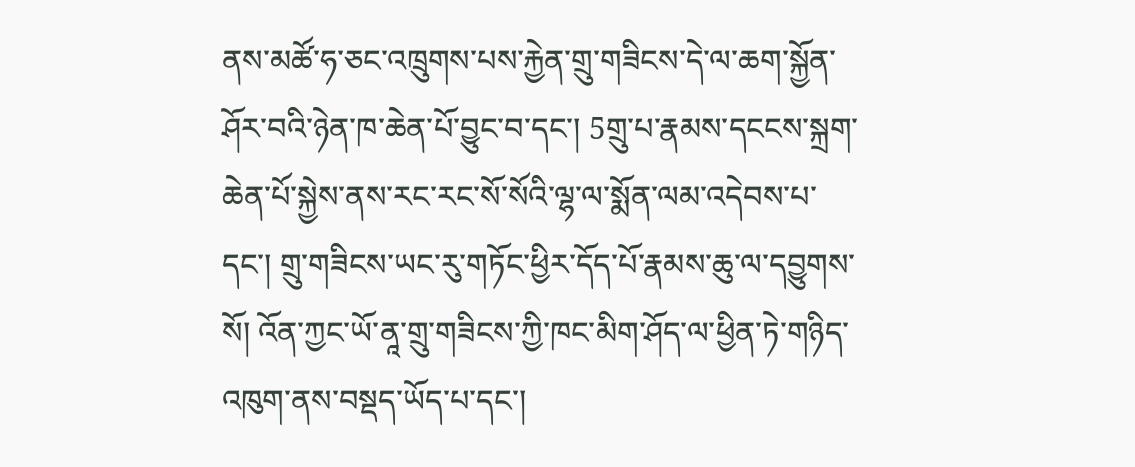ནས་མཚོ་ཧ་ཅང་འཁྲུགས་པས་རྐྱེན་གྲུ་གཟིངས་དེ་ལ་ཆག་སྐྱོན་ཤོར་བའི་ཉེན་ཁ་ཆེན་པོ་བྱུང་བ་དང་། 5གྲུ་པ་རྣམས་དངངས་སྐྲག་ཆེན་པོ་སྐྱེས་ནས་རང་རང་སོ་སོའི་ལྷ་ལ་སྨོན་ལམ་འདེབས་པ་དང་། གྲུ་གཟིངས་ཡང་རུ་གཏོང་ཕྱིར་དོད་པོ་རྣམས་ཆུ་ལ་དབྱུགས་སོ། འོན་ཀྱང་ཡོ་ནཱ་གྲུ་གཟིངས་ཀྱི་ཁང་མིག་ཤོད་ལ་ཕྱིན་ཏེ་གཉིད་འཁུག་ནས་བསྡད་ཡོད་པ་དང་།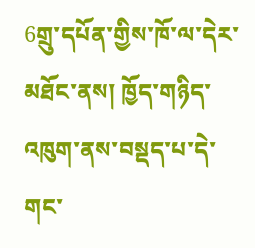6གྲུ་དཔོན་གྱིས་ཁོ་ལ་དེར་མཐོང་ནས། ཁྱོད་གཉིད་འཁུག་ནས་བསྡད་པ་དེ་གང་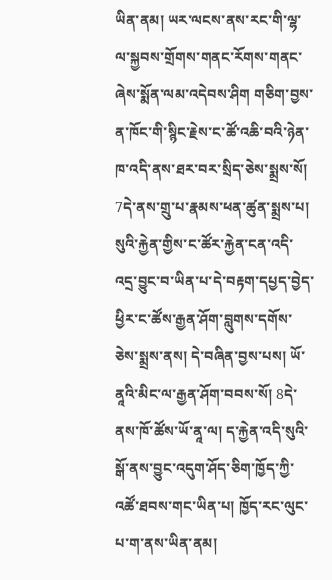ཡིན་ནམ། ཡར་ལངས་ནས་རང་གི་ལྷ་ལ་སྐྱབས་གྲོགས་གནང་རོགས་གནང་ཞེས་སྨོན་ལམ་འདེབས་ཤིག གཅིག་བྱས་ན་ཁོང་གི་སྙིང་རྗེས་ང་ཚོ་འཆི་བའི་ཉེན་ཁ་འདི་ནས་ཐར་བར་སྲིད་ཅེས་སྨྲས་སོ། 7དེ་ནས་གྲུ་པ་རྣམས་ཕན་ཚུན་སྨྲས་པ། སུའི་རྐྱེན་གྱིས་ང་ཚོར་རྐྱེན་ངན་འདི་འདྲ་བྱུང་བ་ཡིན་པ་དེ་བརྟག་དཔྱད་བྱེད་ཕྱིར་ང་ཚོས་རྒྱན་ཤོག་བླུགས་དགོས་ཅེས་སྨྲས་ནས། དེ་བཞིན་བྱས་པས། ཡོ་ནཱའི་མིང་ལ་རྒྱན་ཤོག་བབས་སོ། 8དེ་ནས་ཁོ་ཚོས་ཡོ་ནཱ་ལ། ད་རྐྱེན་འདི་སུའི་སྒོ་ནས་བྱུང་འདུག་ཤོད་ཅིག་ཁྱོད་ཀྱི་འཚོ་ཐབས་གང་ཡིན་པ། ཁྱོད་རང་ལུང་པ་ག་ནས་ཡིན་ནམ།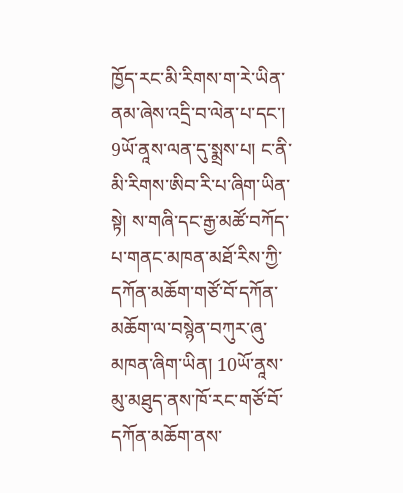ཁྱོད་རང་མི་རིགས་ག་རེ་ཡིན་ནམ་ཞེས་འདྲི་བ་ལེན་པ་དང་། 9ཡོ་ནཱས་ལན་དུ་སྨྲས་པ། ང་ནི་མི་རིགས་ཨིབ་རི་པ་ཞིག་ཡིན་སྟེ། ས་གཞི་དང་རྒྱ་མཚོ་བཀོད་པ་གནང་མཁན་མཐོ་རིས་ཀྱི་དཀོན་མཆོག་གཙོ་བོ་དཀོན་མཆོག་ལ་བསྙེན་བཀུར་ཞུ་མཁན་ཞིག་ཡིན། 10ཡོ་ནཱས་མུ་མཐུད་ནས་ཁོ་རང་གཙོ་བོ་དཀོན་མཆོག་ནས་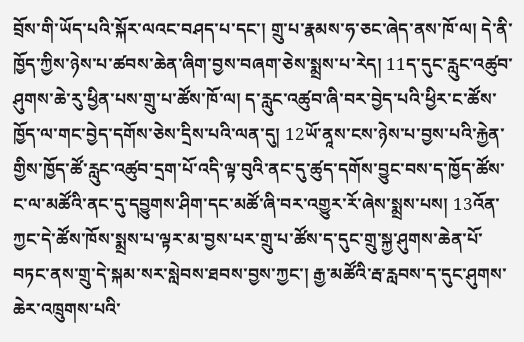བྲོས་གི་ཡོད་པའི་སྐོར་ལའང་བཤད་པ་དང་། གྲུ་པ་རྣམས་ཧ་ཅང་ཞེད་ནས་ཁོ་ལ། དེ་ནི་ཁྱོད་ཀྱིས་ཉེས་པ་ཚབས་ཆེན་ཞིག་བྱས་བཞག་ཅེས་སྨྲས་པ་རེད། 11ད་དུང་རླུང་འཚུབ་ཤུགས་ཆེ་རུ་ཕྱིན་པས་གྲུ་པ་ཚོས་ཁོ་ལ། ད་རླུང་འཚུབ་ཞི་བར་བྱེད་པའི་ཕྱིར་ང་ཚོས་ཁྱོད་ལ་གང་བྱེད་དགོས་ཅེས་དྲིས་པའི་ལན་དུ། 12ཡོ་ནཱས་ངས་ཉེས་པ་བྱས་པའི་རྐྱེན་གྱིས་ཁྱོད་ཚོ་རླུང་འཚུབ་དྲག་པོ་འདི་ལྟ་བུའི་ནང་དུ་ཚུད་དགོས་བྱུང་བས་ད་ཁྱོད་ཚོས་ང་ལ་མཚོའི་ནང་དུ་དབྱུགས་ཤིག་དང་མཚོ་ཞི་བར་འགྱུར་རོ་ཞེས་སྨྲས་པས། 13འོན་ཀྱང་དེ་ཚོས་ཁོས་སྨྲས་པ་ལྟར་མ་བྱས་པར་གྲུ་པ་ཚོས་ད་དུང་གྲུ་སྐྱ་ཤུགས་ཆེན་པོ་བཏང་ནས་གྲུ་དེ་སྐམ་སར་སླེབས་ཐབས་བྱས་ཀྱང་། རྒྱ་མཚོའི་རྦ་རླབས་ད་དུང་ཤུགས་ཆེར་འཁྲུགས་པའི་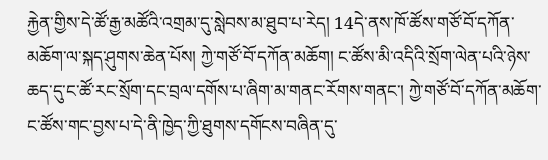རྐྱེན་གྱིས་དེ་ཚོ་རྒྱ་མཚོའི་འགྲམ་དུ་སླེབས་མ་ཐུབ་པ་རེད། 14དེ་ནས་ཁོ་ཚོས་གཙོ་བོ་དཀོན་མཆོག་ལ་སྐད་ཤུགས་ཆེན་པོས། ཀྱེ་གཙོ་བོ་དཀོན་མཆོག། ང་ཚོས་མི་འདིའི་སྲོག་ལེན་པའི་ཉེས་ཆད་དུ་ང་ཚོ་རང་སྲོག་དང་བྲལ་དགོས་པ་ཞིག་མ་གནང་རོགས་གནང་། ཀྱེ་གཙོ་བོ་དཀོན་མཆོག་ང་ཚོས་གང་བྱས་པ་དེ་ནི་ཁྱེད་ཀྱི་ཐུགས་དགོངས་བཞིན་དུ་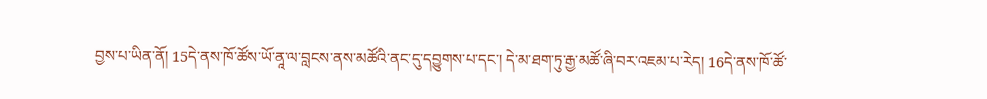བྱས་པ་ཡིན་ནོ། 15དེ་ནས་ཁོ་ཚོས་ཡོ་ནཱ་ལ་བླངས་ནས་མཚོའི་ནང་དུ་དབྱུགས་པ་དང་། དེ་མ་ཐག་ཏུ་རྒྱ་མཚོ་ཞི་བར་འཇམ་པ་རེད། 16དེ་ནས་ཁོ་ཚོ་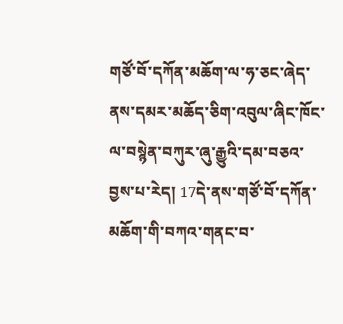གཙོ་བོ་དཀོན་མཆོག་ལ་ཧ་ཅང་ཞེད་ནས་དམར་མཆོད་ཅིག་འབུལ་ཞིང་ཁོང་ལ་བསྙེན་བཀུར་ཞུ་རྒྱུའི་དམ་བཅའ་བྱས་པ་རེད། 17དེ་ནས་གཙོ་བོ་དཀོན་མཆོག་གི་བཀའ་གནང་བ་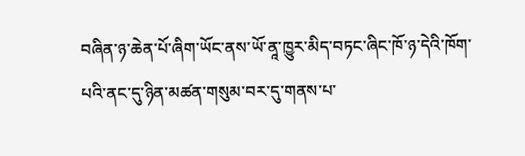བཞིན་ཉ་ཆེན་པོ་ཞིག་ཡོང་ནས་ཡོ་ནཱ་ཁྱུར་མིད་བཏང་ཞིང་ཁོ་ཉ་དེའི་ཁོག་པའི་ནང་དུ་ཉིན་མཚན་གསུམ་བར་དུ་གནས་པ་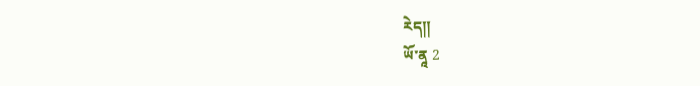རེད༎
ཡོ་ནཱ 2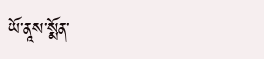ཡོ་ནཱས་སྨོན་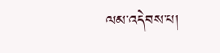ལམ་འདེབས་པ།